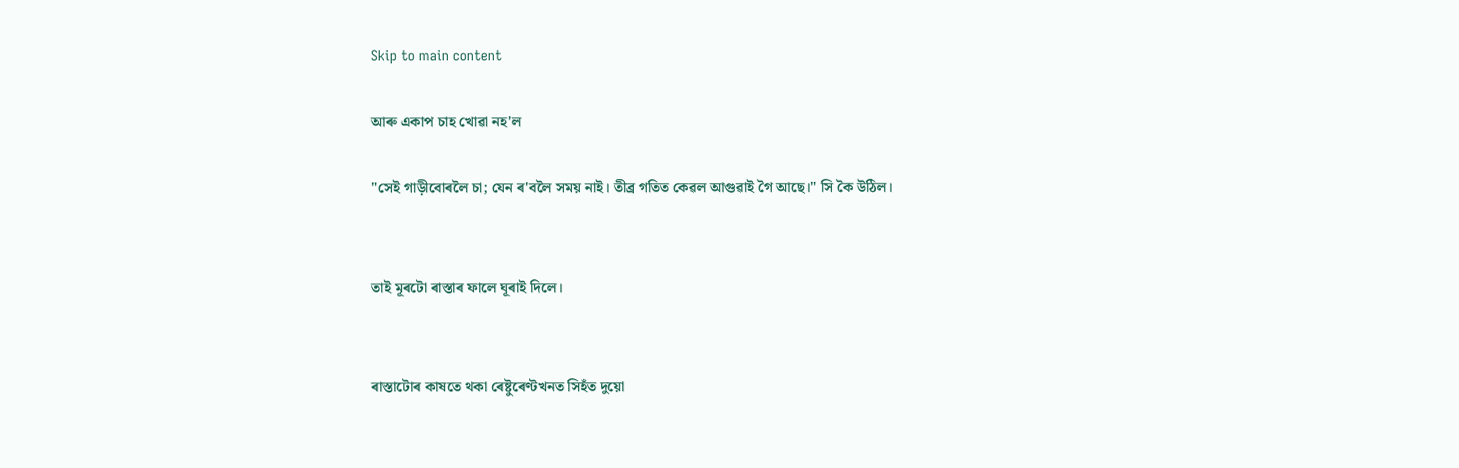Skip to main content

আৰু একাপ চাহ খোৱা নহ'ল

"সেই গাড়ীবোৰলৈ চা; যেন ৰ'বলৈ সময় নাই। তীব্ৰ গতিত কেৱল আগুৱাই গৈ আছে।" সি কৈ উঠিল।


তাই মূৰটো ৰাস্তাৰ ফালে ঘূৰাই দিলে।


ৰাস্তাটোৰ কাষতে থকা ৰেষ্টুৰেণ্টখনত সিহঁত দুয়ো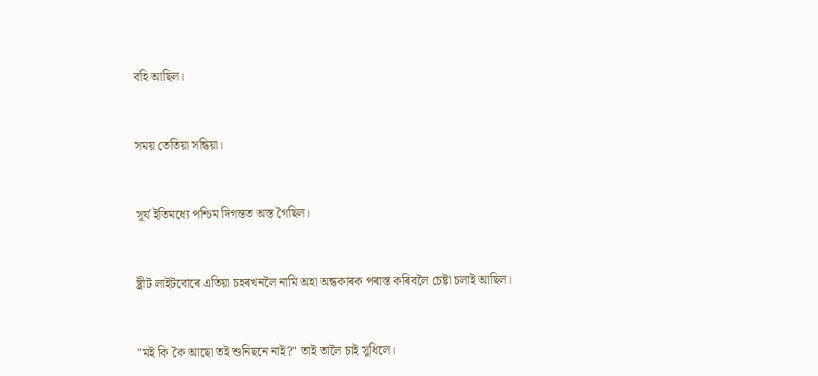বহি আছিল।


সময় তেতিয়া সন্ধিয়া।


সূৰ্য ইতিমধ্যে পশ্চিম দিগন্তত অস্ত গৈছিল।


ষ্ট্ৰীট লাইটবোৰে এতিয়া চহৰখনলৈ নামি অহা অন্ধকাৰক পৰাস্ত কৰিবলৈ চেষ্টা চলাই আছিল।


"মই কি কৈ আছো তই শুনিছনে নাই?" তাই তালৈ চাই সুধিলে।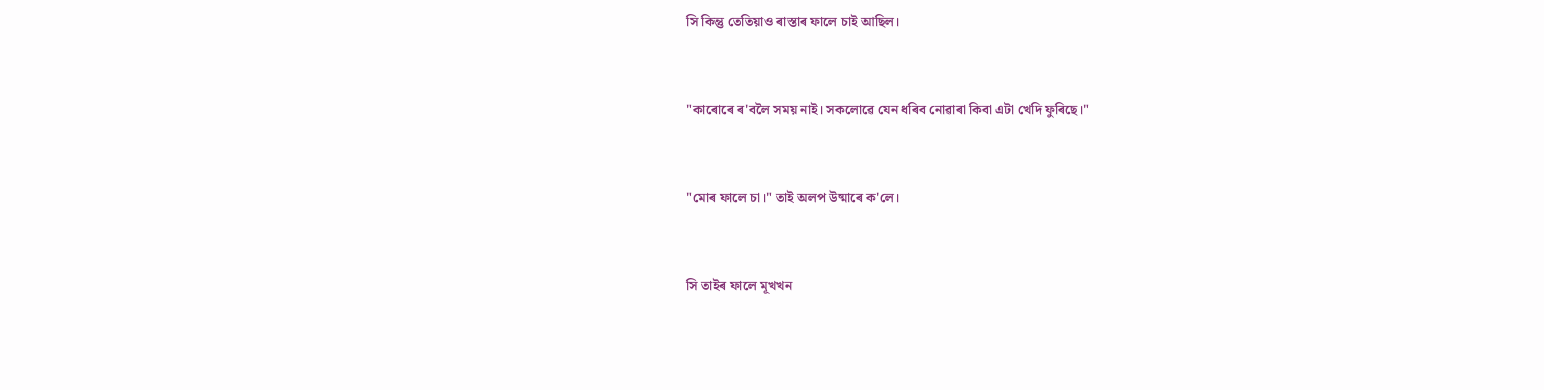সি কিন্তু তেতিয়াও ৰাস্তাৰ ফালে চাই আছিল।


"কাৰোৰে ৰ'বলৈ সময় নাই। সকলোৱে যেন ধৰিব নোৱাৰা কিবা এটা খেদি ফুৰিছে।"


"মোৰ ফালে চা।" তাই অলপ উষ্মাৰে ক'লে।


সি তাইৰ ফালে মূখখন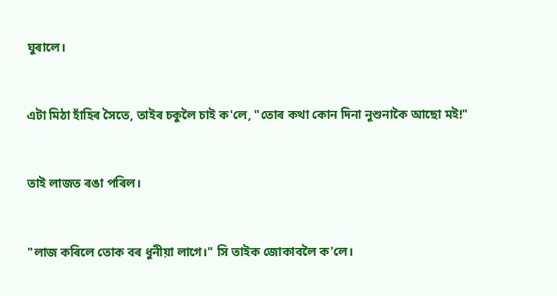ঘুৰালে।


এটা মিঠা হাঁহিৰ সৈতে, তাইৰ চকুলৈ চাই ক'লে, "তোৰ কথা কোন দিনা নুশুনাকৈ আছো মই!"


তাই লাজত ৰঙা পৰিল।


"লাজ কৰিলে তোক বৰ ধুনীয়া লাগে।" সি তাইক জোকাবলৈ ক'লে।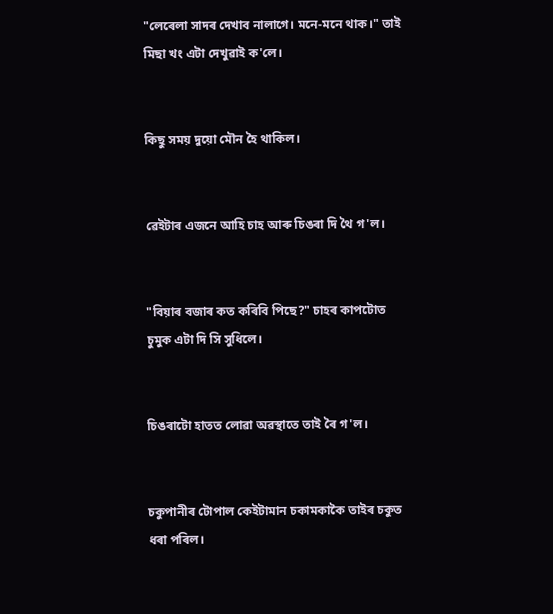"লেৰেলা সাদৰ দেখাব নালাগে। মনে-মনে থাক।" তাই মিছা খং এটা দেখুৱাই ক'লে।


কিছু সময় দুয়ো মৌন হৈ থাকিল।


ৱ‍েইটাৰ এজনে আহি চাহ আৰু চিঙৰা দি থৈ গ'ল।


"বিয়াৰ বজাৰ কত কৰিবি পিছে?" চাহৰ কাপটোত চুমুক এটা দি সি সুধিলে।


চিঙৰাটো হাতত লোৱা অৱস্থাতে তাই ৰৈ গ'ল।


চকুপানীৰ টোপাল কেইটামান চকামকাকৈ তাইৰ চকুত ধৰা পৰিল।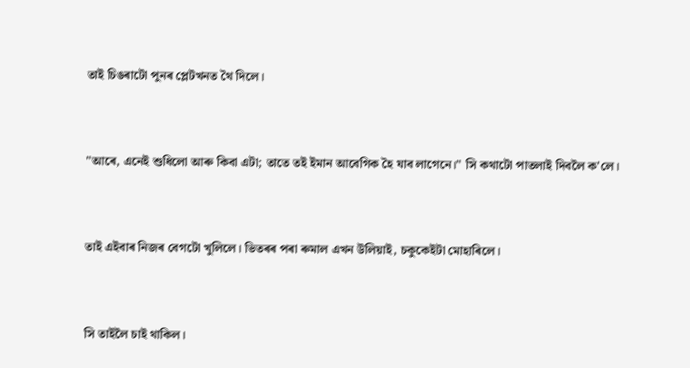তাই চিঙৰাটো পুনৰ প্লেটখনত থৈ দিলে।


"আৰে, এনেই শুধিলো আৰু কিবা এটা; তাতে তই ইমান আবেগিক হৈ যাব লাগেনে।" সি কথাটো পাতলাই দিবলৈ ক'লে।


তাই এইবাৰ নিজৰ বেগটো খুলিলে। ভিতৰৰ পৰা ৰুমাল এখন উলিয়াই, চকুকেইটা মোহাৰিলে।


সি তাইলৈ চাই থাকিল।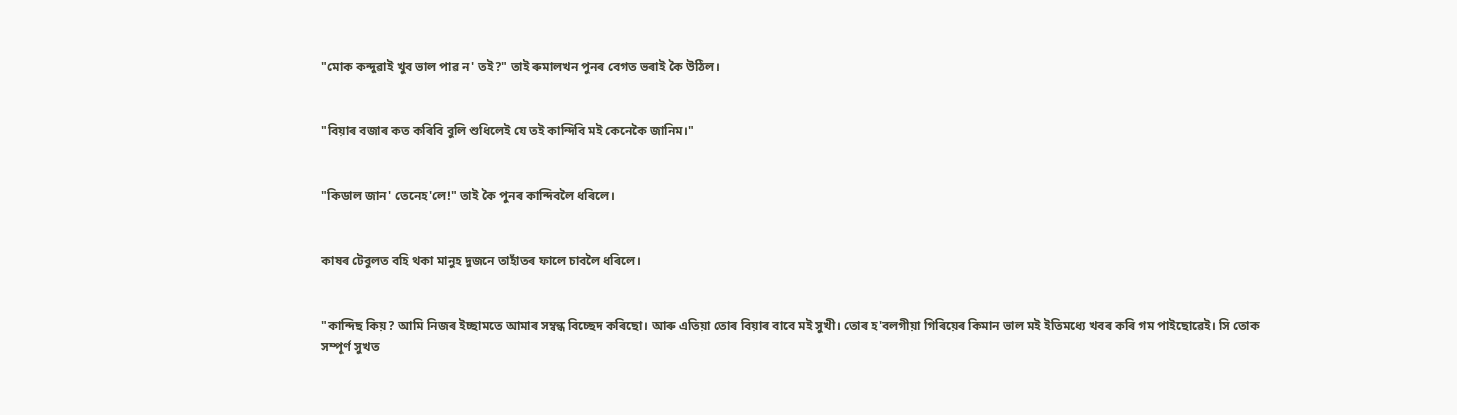"মোক কন্দুৱাই খুব ভাল পাৱ ন' তই?" তাই ৰুমালখন পুনৰ বেগত ভৰাই কৈ উঠিল।


"বিয়াৰ বজাৰ কত কৰিবি বুলি শুধিলেই যে তই কান্দিবি মই কেনেকৈ জানিম।"


"কিডাল জান' তেনেহ'লে!" তাই কৈ পুনৰ কান্দিবলৈ ধৰিলে।


কাষৰ টেবুলত বহি থকা মানুহ দুজনে তাহাঁতৰ ফালে চাবলৈ ধৰিলে।


"কান্দিছ কিয়? আমি নিজৰ ইচ্ছামতে আমাৰ সম্বন্ধ বিচ্ছেদ কৰিছো। আৰু এতিয়া তোৰ বিয়াৰ বাবে মই সুখী। তোৰ হ'বলগীয়া গিৰিয়েৰ কিমান ভাল মই ইতিমধ্যে খবৰ কৰি গম পাইছোৱেই। সি তোক সম্পূৰ্ণ সুখত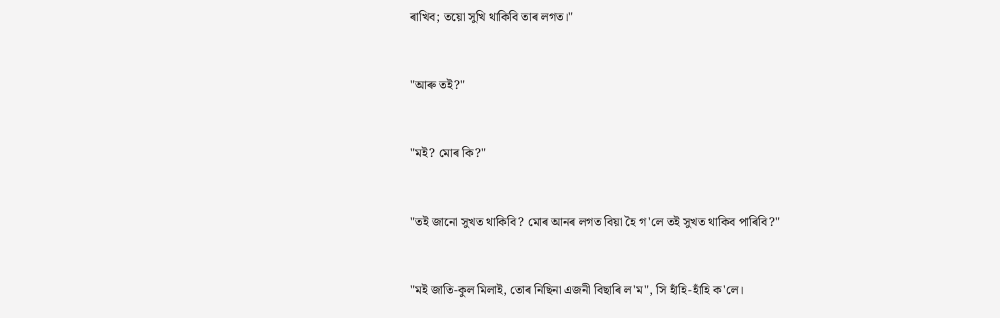ৰাখিব; তয়ো সুখি থাকিবি তাৰ লগত।"


"আৰু তই?"


"মই? মোৰ কি?"


"তই জানো সুখত থাকিবি? মোৰ আনৰ লগত বিয়া হৈ গ'লে তই সুখত থাকিব পাৰিবি?"


"মই জাতি-কুল মিলাই, তোৰ নিছিনা এজনী বিছাৰি ল'ম", সি হাঁহি-হাঁহি ক'লে।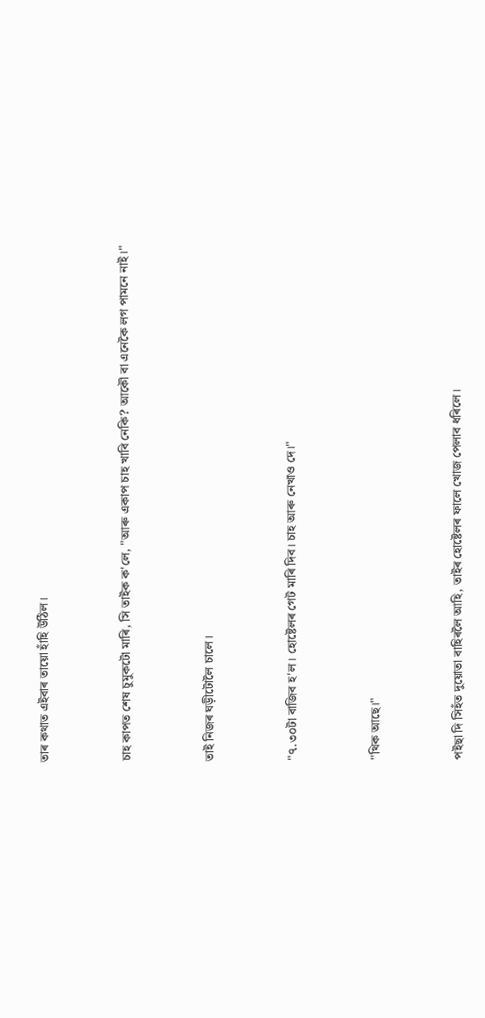তাৰ কথাত এইবাৰ তায়ো হাঁহি উঠিল।


চাহ কাপত শেষ চুমুকটো মাৰি, সি তাইক ক'লে, "আৰু একাপ চাহ খাবি নেকি? আকৌ বা এনেকৈ লগ পামনে নাই।"


তাই নিজৰ ঘড়ীটোলৈ চালে।


"৭.৩০টা বাজিব হ'ল। হোষ্টেলৰ গেট মাৰি দিব। চাহ আৰু নেখাও দে।"


"থিক আছে।"


পইছা দি সিহঁত দুয়োতা বাহিৰলৈ আহি, তাইৰ হোষ্টেলৰ ফালে খোজ পেলাব ধৰিলে।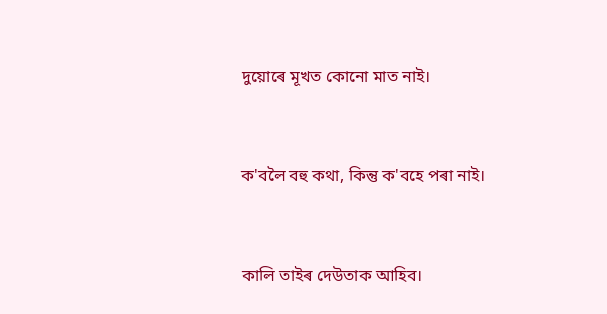দুয়োৰে মূখত কোনো মাত নাই।


ক'বলৈ বহু কথা, কিন্তু ক'বহে পৰা নাই।


কালি তাইৰ দেউতাক আহিব।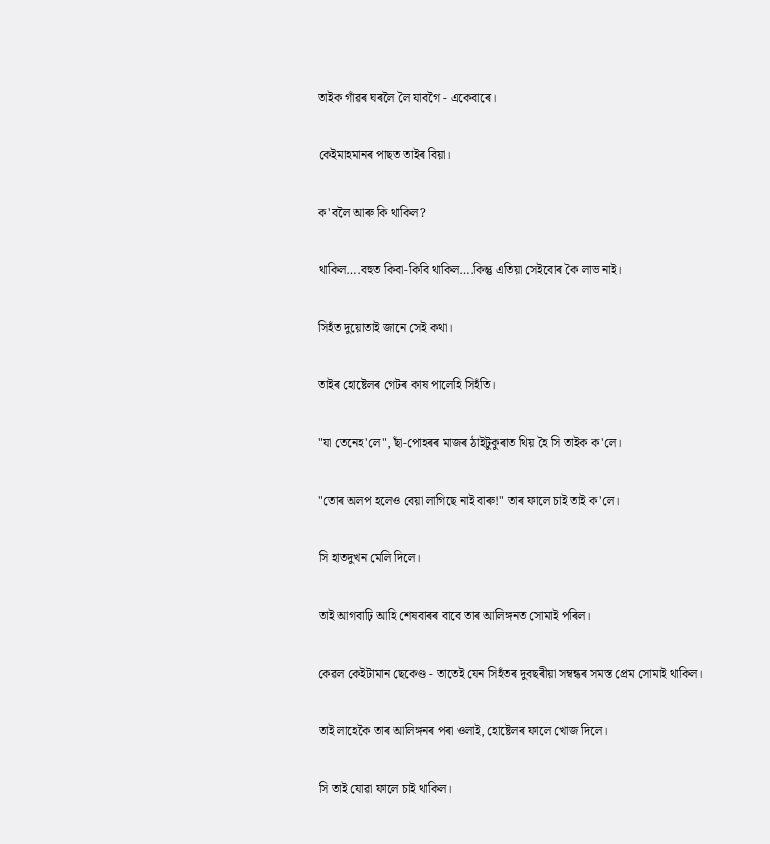তাইক গাঁৱৰ ঘৰলৈ লৈ যাবগৈ - একেবাৰে।


কেইমাহমানৰ পাছত তাইৰ বিয়া।


ক'বলৈ আৰু কি থাকিল?


থাকিল….বহুত কিবা-কিবি থাকিল….কিন্তু এতিয়া সেইবোৰ কৈ লাভ নাই।


সিহঁত দুয়োতাই জানে সেই কথা।


তাইৰ হোষ্টেলৰ গেটৰ কাষ পালেহি সিহঁতি।


"যা তেনেহ'লে", ছাঁ-পোহৰৰ মাজৰ ঠাইটুকুৰাত থিয় হৈ সি তাইক ক'লে।


"তোৰ অলপ হলেও বেয়া লাগিছে নাই বাৰু!" তাৰ ফালে চাই তাই ক'লে।


সি হাতদুখন মেলি দিলে।


তাই আগবাঢ়ি আহি শেষবাৰৰ বাবে তাৰ আলিঙ্গনত সোমাই পৰিল।


কেৱল কেইটামান ছেকেণ্ড - তাতেই যেন সিহঁতৰ দুবছৰীয়া সম্বন্ধৰ সমস্ত প্ৰেম সোমাই থাকিল।


তাই লাহেকৈ তাৰ আলিঙ্গনৰ পৰা ওলাই, হোষ্টেলৰ ফালে খোজ দিলে।


সি তাই যোৱা ফালে চাই থাকিল।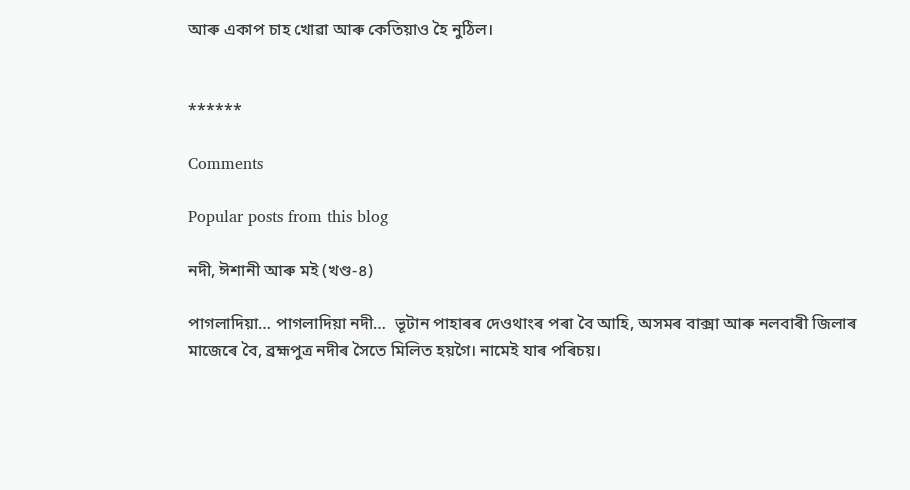আৰু একাপ চাহ খোৱা আৰু কেতিয়াও হৈ নুঠিল।


******

Comments

Popular posts from this blog

নদী, ঈশানী আৰু মই (খণ্ড-৪)

পাগলাদিয়া… পাগলাদিয়া নদী…  ভূটান পাহাৰৰ দেওথাংৰ পৰা বৈ আহি, অসমৰ বাক্সা আৰু নলবাৰী জিলাৰ মাজেৰে বৈ, ব্ৰহ্মপুত্ৰ নদীৰ সৈতে মিলিত হয়গৈ। নামেই যাৰ পৰিচয়।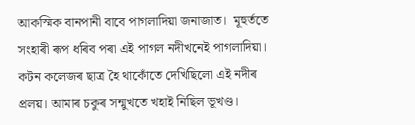আকস্মিক বানপানী বাবে পাগলাদিয়া জনাজাত।  মূহুৰ্ততে সংহাৰী ৰূপ ধৰিব পৰা এই পাগল নদীখনেই পাগলাদিয়া। কটন কলেজৰ ছাত্ৰ হৈ থাকোঁতে দেখিছিলো এই নদীৰ প্ৰলয়। আমাৰ চকুৰ সন্মুখতে খহাই নিছিল ভূখণ্ড।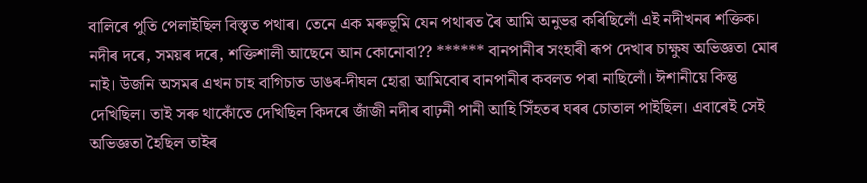বালিৰে পুতি পেলাইছিল বিস্তৃত পথাৰ। তেনে এক মৰুভূমি যেন পথাৰত ৰৈ আমি অনুভৱ কৰিছিলোঁ এই নদীখনৰ শক্তিক। নদীৰ দৰে, সময়ৰ দৰে, শক্তিশালী আছেনে আন কোনোবা?? ****** বানপানীৰ সংহাৰী ৰূপ দেখাৰ চাক্ষুষ অভিজ্ঞতা মোৰ নাই। উজনি অসমৰ এখন চাহ বাগিচাত ডাঙৰ-দীঘল হোৱা আমিবোৰ বানপানীৰ কবলত পৰা নাছিলোঁ। ঈশানীয়ে কিন্তু দেখিছিল। তাই সৰু থাকোঁতে দেখিছিল কিদৰে জাঁজী নদীৰ বাঢ়নী পানী আহি সিঁহতৰ ঘৰৰ চোতাল পাইছিল। এবাৰেই সেই অভিজ্ঞতা হৈছিল তাইৰ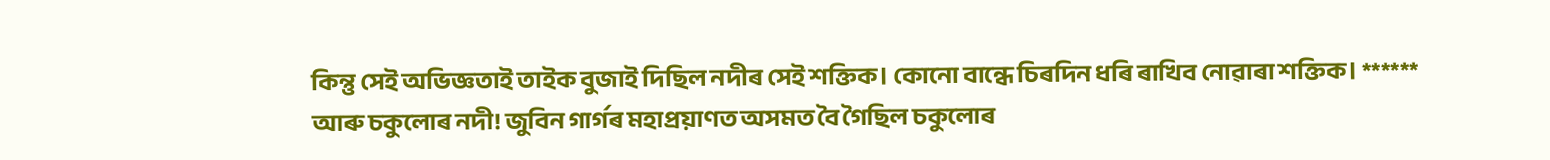কিন্তু সেই অভিজ্ঞতাই তাইক বুজাই দিছিল নদীৰ সেই শক্তিক। কোনো বান্ধে চিৰদিন ধৰি ৰাখিব নোৱাৰা শক্তিক। ****** আৰু চকুলোৰ নদী! জুবিন গাৰ্গৰ মহাপ্ৰয়াণত অসমত বৈ গৈছিল চকুলোৰ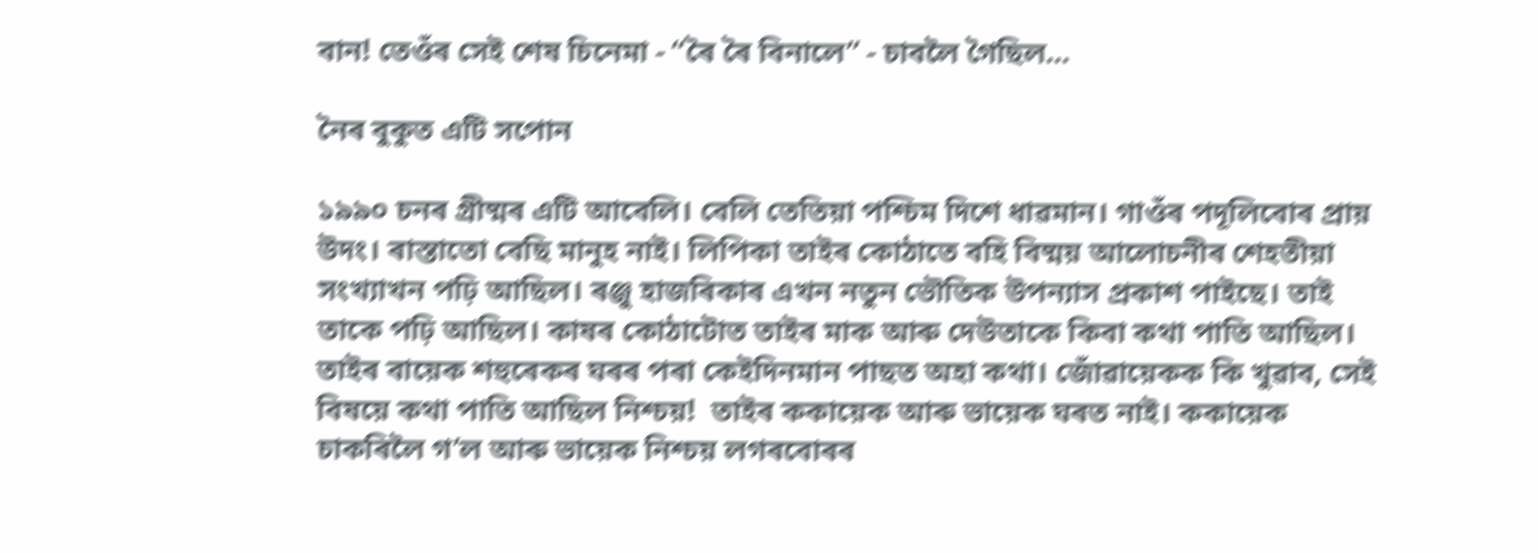বান! তেওঁৰ সেই শেষ চিনেমা - “ৰৈ ৰৈ বিনালে” - চাবলৈ গৈছিল...

নৈৰ বুকুত এটি সপোন

১৯৯০ চনৰ গ্ৰীষ্মৰ এটি আবেলি। বেলি তেতিয়া পশ্চিম দিশে ধাৱমান। গাওঁৰ পদূলিবোৰ প্ৰায় উদং। ৰাস্তাতো বেছি মানুহ নাই। লিপিকা তাইৰ কোঠাতে বহি বিষ্ময় আলোচনীৰ শেহতীয়া সংখ্যাখন পঢ়ি আছিল। ৰঞ্জু হাজৰিকাৰ এখন নতুন ভৌতিক উপন্যাস প্ৰকাশ পাইছে। তাই তাকে পঢ়ি আছিল। কাষৰ কোঠাটোত তাইৰ মাক আৰু দেউতাকে কিবা কথা পাতি আছিল। তাইৰ বায়েক শহুৰেকৰ ঘৰৰ পৰা কেইদিনমান পাছত অহা কথা। জোঁৱায়েকক কি খুৱাব, সেই বিষয়ে কথা পাতি আছিল নিশ্চয়!  তাইৰ ককায়েক আৰু ভায়েক ঘৰত নাই। ককায়েক চাকৰিলৈ গ’ল আৰু ভায়েক নিশ্চয় লগৰবোৰৰ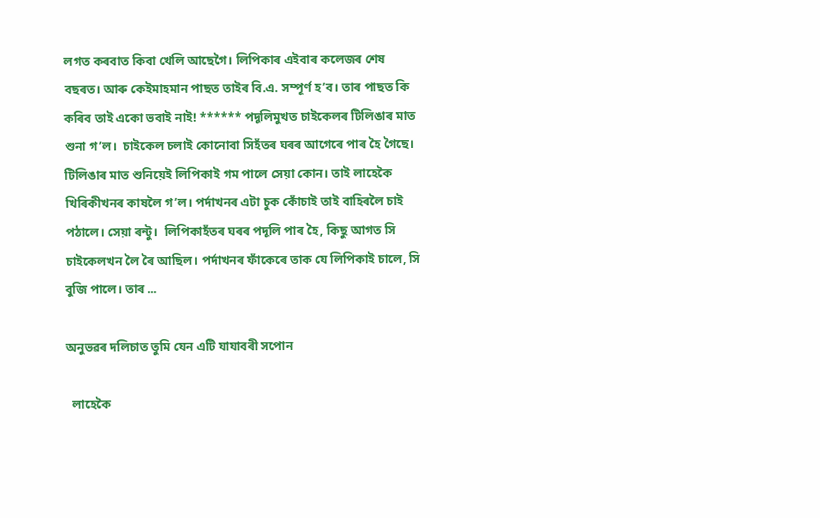লগত কৰবাত কিবা খেলি আছেগৈ। লিপিকাৰ এইবাৰ কলেজৰ শেষ বছৰত। আৰু কেইমাহমান পাছত তাইৰ বি.এ. সম্পূৰ্ণ হ’ব। তাৰ পাছত কি কৰিব তাই একো ভবাই নাই! ****** পদূলিমুখত চাইকেলৰ টিলিঙাৰ মাত শুনা গ’ল।  চাইকেল চলাই কোনোবা সিহঁতৰ ঘৰৰ আগেৰে পাৰ হৈ গৈছে। টিলিঙাৰ মাত শুনিয়েই লিপিকাই গম পালে সেয়া কোন। তাই লাহেকৈ খিৰিকীখনৰ কাষলৈ গ’ল। পৰ্দাখনৰ এটা চুক কোঁচাই তাই বাহিৰলৈ চাই পঠালে। সেয়া ৰন্টু।  লিপিকাহঁতৰ ঘৰৰ পদূলি পাৰ হৈ, কিছু আগত সি চাইকেলখন লৈ ৰৈ আছিল। পৰ্দাখনৰ ফাঁকেৰে তাক যে লিপিকাই চালে, সি বুজি পালে। তাৰ ...

অনুভৱৰ দলিচাত তুমি যেন এটি যাযাবৰী সপোন

  লাহেকৈ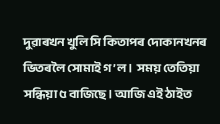দুৱাৰখন খুলি সি কিতাপৰ দোকানখনৰ ভিতৰলৈ সোমাই গ’ল।  সময় তেতিয়া সন্ধিয়া ৫ বাজিছে। আজি এই ঠাইত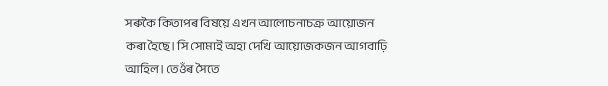সৰুকৈ কিতাপৰ বিষয়ে এখন আলোচনাচক্ৰ আয়োজন কৰা হৈছে। সি সোমাই অহা দেখি আয়োজকজন আগবাঢ়ি আহিল। তেওঁৰ সৈতে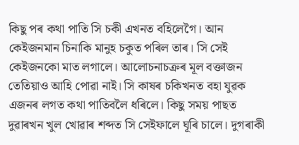কিছু পৰ কথা পাতি সি চকী এখনত বহিলেগৈ। আন কেইজনমান চিনাকি মানুহ চকুত পৰিল তাৰ। সি সেই কেইজনকো মাত লগালে। আলোচনাচক্ৰৰ মূল বক্তাজন তেতিয়াও আহি পোৱা নাই। সি কাষৰ চকিখনত বহা যুৱক এজনৰ লগত কথা পাতিবলৈ ধৰিলে। কিছু সময় পাছত দুৱাৰখন খুল খোৱাৰ শব্দত সি সেইফালে ঘূৰি চালে। দুগৰাকী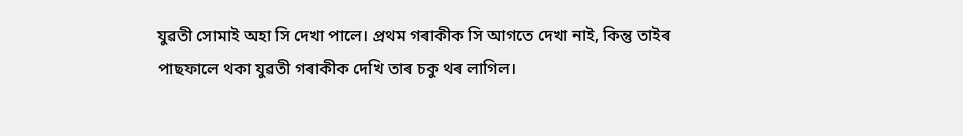যুৱতী সোমাই অহা সি দেখা পালে। প্ৰথম গৰাকীক সি আগতে দেখা নাই, কিন্তু তাইৰ পাছফালে থকা যুৱতী গৰাকীক দেখি তাৰ চকু থৰ লাগিল।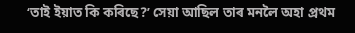‘তাই ইয়াত কি কৰিছে?’ সেয়া আছিল তাৰ মনলৈ অহা প্ৰথম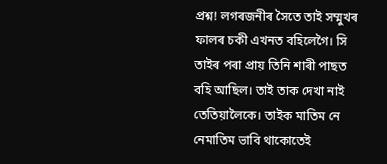প্ৰশ্ন! লগৰজনীৰ সৈতে তাই সম্মুখৰ ফালৰ চকী এখনত বহিলেগৈ। সি তাইৰ পৰা প্ৰায় তিনি শাৰী পাছত বহি আছিল। তাই তাক দেখা নাই তেতিয়ালৈকে। তাইক মাতিম নে নেমাতিম ভাবি থাকোতেই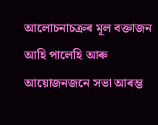আলোচনাচক্ৰৰ মূল বক্তাজন আহি পালেহি আৰু আয়োজনজনে সভা আৰম্ভ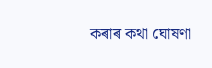কৰাৰ কথা ঘোষণা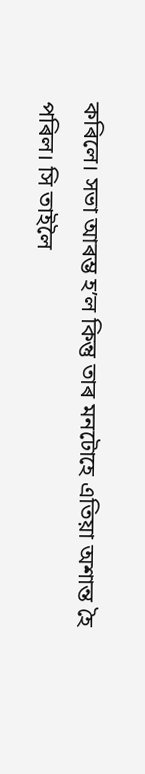কৰিলে। সভা আৰম্ভ হ’ল কিন্তু তাৰ মনটোহে এতিয়া অশান্ত হৈ পৰিল। সি তাইলৈ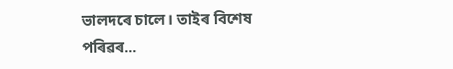ভালদৰে চালে। তাইৰ বিশেষ পৰিৱৰ...